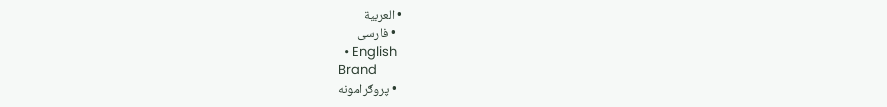• العربية
  • فارسی
  • English
Brand
  • پروګرامونه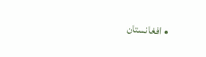• افغانستان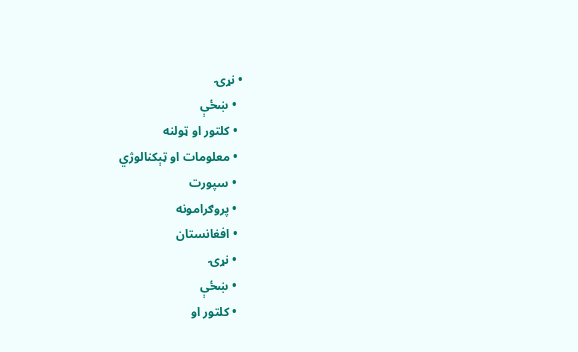• نړۍ
  • ښځې
  • کلتور او ټولنه
  • معلومات او ټېکنالوژي
  • سپورت
  • پروګرامونه
  • افغانستان
  • نړۍ
  • ښځې
  • کلتور او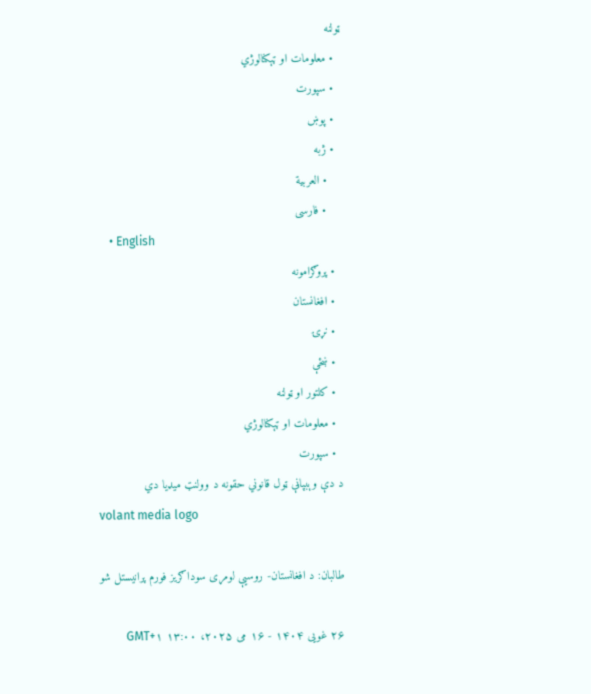ټولنه
  • معلومات او ټېکنالوژي
  • سپورت
  • پوښ
  • ژبه
    • العربية
    • فارسی
    • English
  • پروګرامونه
  • افغانستان
  • نړۍ
  • ښځې
  • کلتور او ټولنه
  • معلومات او ټېکنالوژي
  • سپورت
د دې وېبپاڼې ټول قانوني حقونه د وولنټ میډیا دي
volant media logo

طالبان: د افغانستان- روسیې لومړی سوداګریز فورم پرانیستل شو

۲۶ غویی ۱۴۰۴ - ۱۶ می ۲۰۲۵، ۱۳:۰۰ GMT+۱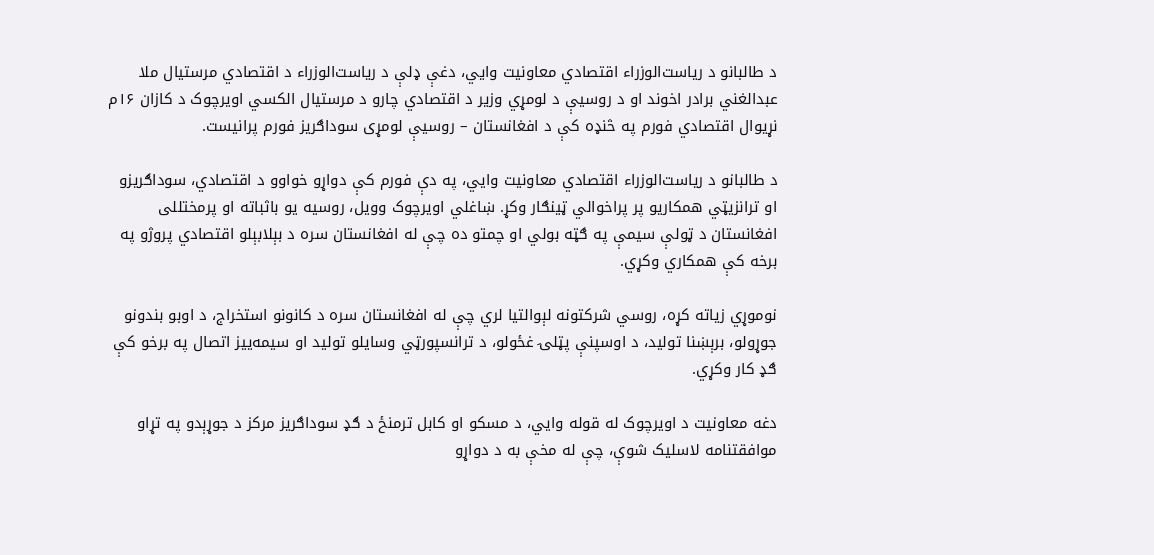د طالبانو د ریاست‌الوزراء اقتصادي معاونیت وایي، دغې ډلې د ریاست‌الوزراء د اقتصادي مرستیال ملا عبدالغني برادر اخوند او د روسیې د لومړي وزیر د اقتصادي چارو د مرستیال الکسي اویرچوک د کازان ۱۶م نړیوال اقتصادي فورم په څنډه کې د افغانستان – روسیې لومړی سوداګریز فورم پرانیست.

د طالبانو د ریاست‌الوزراء اقتصادي معاونیت وایي، په دې فورم کې دواړو خواوو د اقتصادي، سوداګریزو او ترانزیټي همکاریو پر پراخوالي ټینګار وکړ. ښاغلي اویرچوک وویل، روسیه یو باثباته او پرمختللی افغانستان د ټولې سیمې په ګټه بولي او چمتو ده چې له افغانستان سره د بېلابېلو اقتصادي پروژو په برخه کې همکاري وکړي.

نوموړي زیاته کړه، روسي شرکتونه لېوالتیا لري چې له افغانستان سره د کانونو استخراج، د اوبو بندونو جوړولو، برېښنا تولید، د اوسپنې پټلۍ غځولو، د ترانسپورټي وسایلو تولید او سیمه‌ییز اتصال په برخو کې ګډ کار وکړي.

دغه معاونیت د اویرچوک له قوله وایي، د مسکو او کابل ترمنځ د ګډ سوداګریز مرکز د جوړېدو په تړاو موافقتنامه لاسلیک شوې، چې له مخې به د دواړو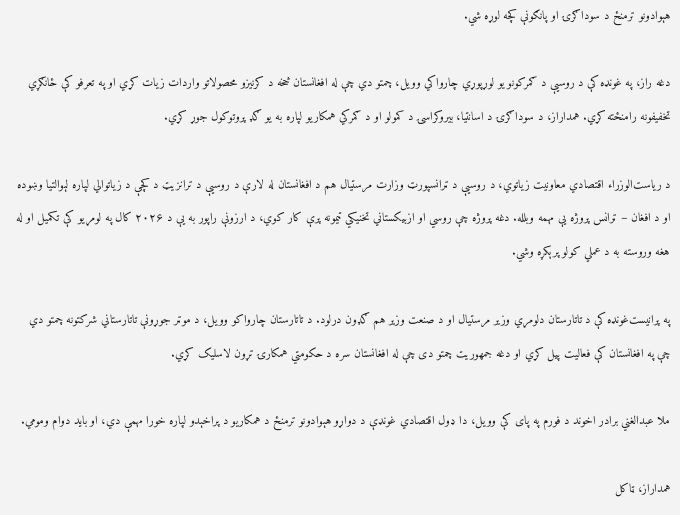هېوادونو ترمنځ د سوداګرۍ او پانګونې کچه لوړه شي.

دغه راز، په غونډه کې د روسیې د ګمرکونو یو لوړپوړي چارواکي وویل، چمتو دي چې له افغانستان څخه د کرنیزو محصولاتو واردات زیات کړي او په تعرفو کې ځانګړي تخفیفونه رامنځته کړي. همداراز، د سوداګرۍ د اسانتیا، بیروکراسۍ د کمولو او د ګمرکي همکاریو لپاره به یو ګډ پروتوکول جوړ کړي.

د ریاست‌الوزراء اقتصادي معاونیت زیاتوي، د روسیې د ټرانسپورټ وزارت مرستیال هم د افغانستان له لارې د روسیې د ترانزیټ د کچې د زیاتوالي لپاره لېوالتیا وښوده او د افغان – ټرانس پروژه یې مهمه وبلله. دغه پروژه چې روسي او ازبیکستاني تخنیکي ټیمونه پرې کار کوي، د ارزونې راپور به یې د ۲۰۲۶ کال په لومړیو کې تکمیل او له هغه وروسته به د عملي کولو پرېکړه وشي.

په پرانیست‌غونډه کې د تاتارستان دلومړي وزیر مرستیال او د صنعت وزیر هم ګډون درلود. د تاتارستان چارواکو وویل، د موټر جوړونې تاتارستاني شرکتونه چمتو دي چې په افغانستان کې فعالیت پیل کړي او دغه جمهوریت چمتو دی چې له افغانستان سره د حکومتي همکارۍ تړون لاسلیک کړي.

ملا عبدالغني برادر اخوند د فورم په پای کې وویل، دا ډول اقتصادي غونډې د دواړو هېوادونو ترمنځ د همکاریو د پراخېدو لپاره خورا مهمې دي، او باید دوام ومومي.

همداراز، ټاکل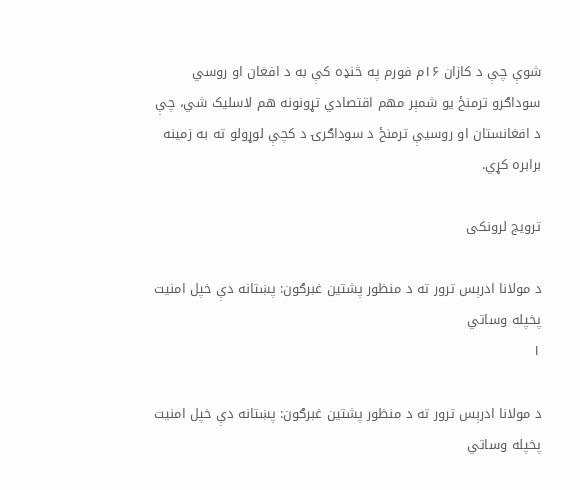شوې چې د کازان ۱۶م فورم په څنډه کې به د افغان او روسي سوداګرو ترمنځ یو شمېر مهم اقتصادي تړونونه هم لاسلیک شي، چې د افغانستان او روسیې ترمنځ د سوداګرۍ د کچې لوړولو ته به زمینه برابره کړي.

ترویج لرونکی

د مولانا ادرېس ترور ته د منظور پشتین غبرګون: پښتانه دې خپل امنیت پخپله وساتي
۱

د مولانا ادرېس ترور ته د منظور پشتین غبرګون: پښتانه دې خپل امنیت پخپله وساتي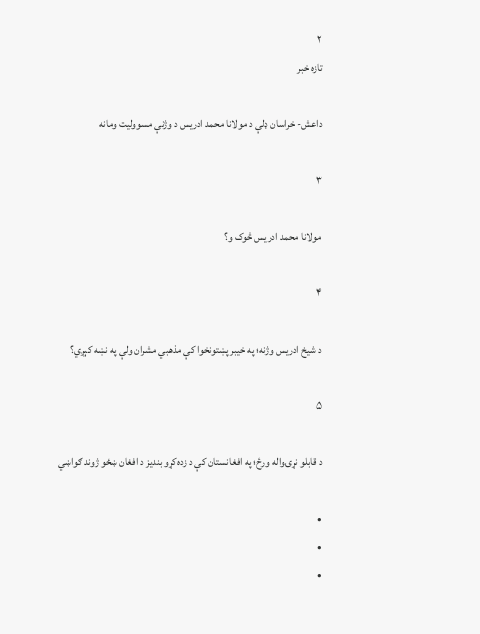۲
تازه خبر

داعش- خراسان ډلې د مولانا محمد ادریس د وژنې مسوولیت ومانه

۳

مولانا محمد ادریس څوک و؟

۴

د شیخ ادریس وژنه؛ په خیبر پښتونخوا کې مذهبي مشران ولې په نښه کېږي؟

۵

د قابلو نړۍواله ورځ؛ په افغانستان کې د زده‌کړو بندیز د افغان ښځو ژوند ګواښي

•
•
•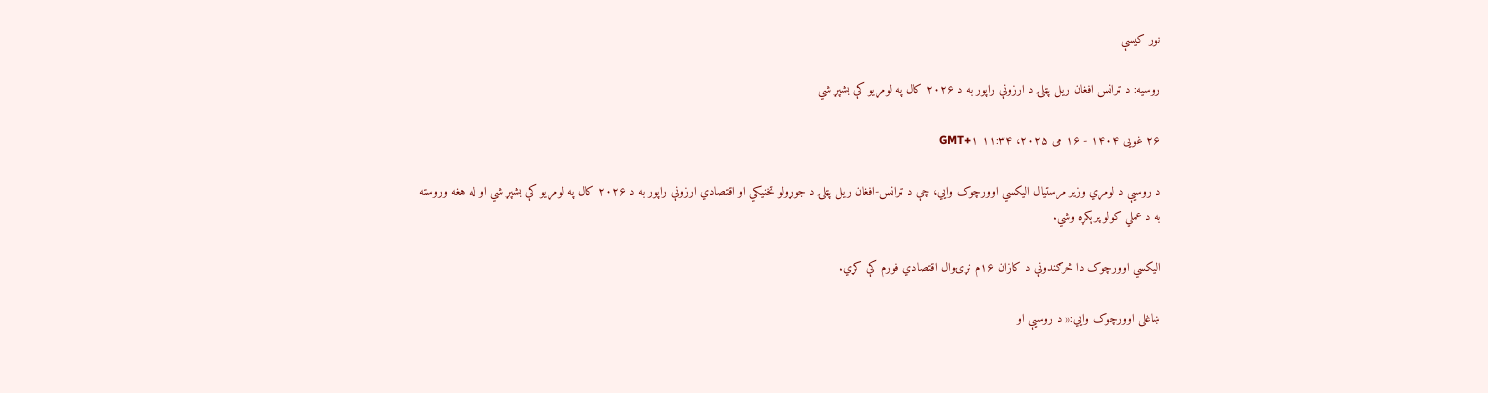نور کیسې

روسیه: د ټرانس افغان ریل پټلۍ د ارزونې راپور به د ۲۰۲۶ کال په لومړیو کې بشپړ شي

۲۶ غویی ۱۴۰۴ - ۱۶ می ۲۰۲۵، ۱۱:۳۴ GMT+۱

د روسیې د لومړي وزیر مرستیال الیکسي اوورچوک وايي، چې د ټرانس-افغان ریل پټلۍ د جوړولو تخنیکي او اقتصادي ارزونې راپور به د ۲۰۲۶ کال په لومړیو کې بشپړ شي او له هغه وروسته به د عملي کولو پرېکړه وشي.

الیکسي اوورچوک دا څرګندونې د کازان ۱۶م نړۍوال اقتصادي فورم کې کړي.

ښاغلی اوورچوک وايي:« د روسیې او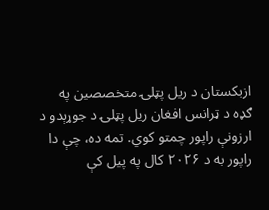ازبکستان د ریل پټلۍ متخصصین په ګډه د ټرانس افغان ریل پټلۍ د جوړېدو د ارزونې راپور چمتو کوي. تمه ده، چې دا راپور به د ۲۰۲۶ کال په پیل کې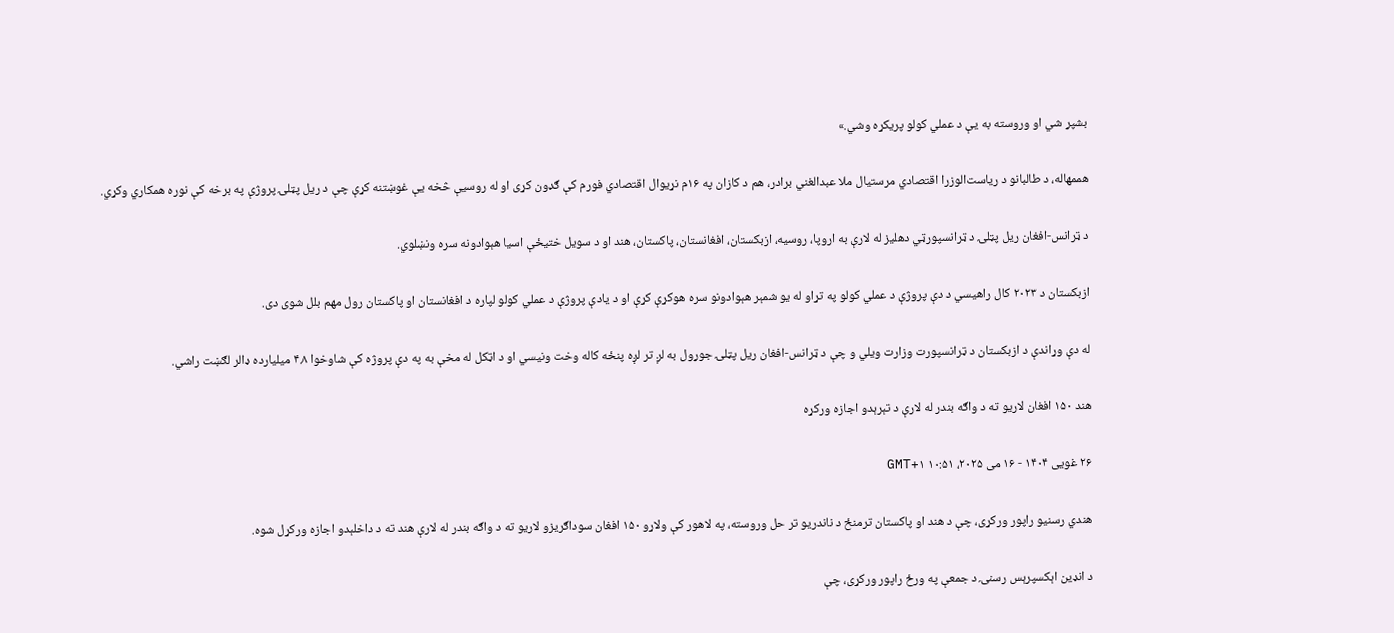بشپړ شي او وروسته به یې د عملي کولو پریکړه وشي.»

هممهاله، د طالبانو د ریاست‌الوزرا اقتصادي مرستیال ملا عبدالغني برادر، هم د کازان په ۱۶م نړیوال اقتصادي فورم کې ګډون کړی او له روسیې څخه یې غوښتنه کړې چې د ریل پټلۍ پروژې په برخه کې نوره همکاري وکړي.

د ټرانس-افغان ریل پټلۍ د ټرانسپورټي دهلیز له لارې به اروپا، روسیه، ازبکستان، افغانستان، پاکستان، هند او د سویل ختیځې اسیا هېوادونه سره ونښلوي.

ازبکستان د ۲۰۲۳ کال راهیسي د دې پروژې د عملي کولو په تړاو له یو شمېر هېوادونو سره هوکړې کړې او د یادې پروژې د عملي کولو لپاره د افغانستان او پاکستان رول مهم بلل شوی دی.

له دې وړاندې د ازبکستان د ټرانسپورت وزارت ویلي و چې د ټرانس-افغان ریل پټلۍ جوړول به لږ تر لږه پنځه کاله وخت ونیسي او د اټکل له مخې به په دې پروژه کې شاوخوا ۴.۸ میلیارده ډالر لګښت راشي.

هند ۱۵۰ افغان لاریو ته د واګه بندر له لارې د تېرېدو اجازه ورکړه

۲۶ غویی ۱۴۰۴ - ۱۶ می ۲۰۲۵، ۱۰:۵۱ GMT+۱

هندي رسنیو راپور ورکړی، چې د هند او پاکستان ترمنځ د ناندریو تر حل وروسته، په لاهور کې ولاړو ۱۵۰ افغان سوداګریزو لاریو ته د واګه بندر له لارې هند ته د داخلېدو اجازه ورکړل شوه.

د انډین اېکسپرېس رسنۍ د جمعې په ورځ راپور ورکړی، چې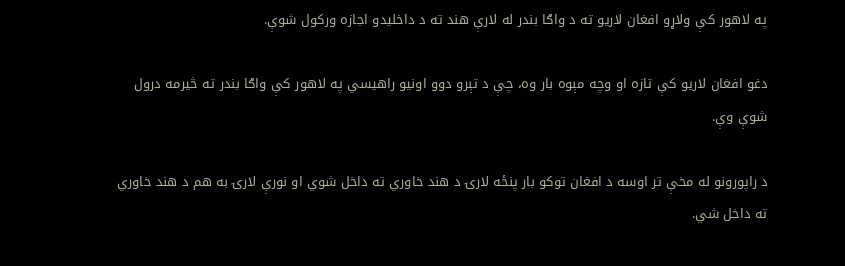په لاهور کې ولاړو افغان لاریو ته د واګا بندر له لارې هند ته د داخلیدو اجازه ورکول شوې.

دغو افغان لاریو کې تازه او وچه مېوه بار وه، چې د تېرو دوو اونیو راهیسي په لاهور کې واګا بندر ته څیرمه درول شوې وې.

د راپورونو له مخې تر اوسه د افغان توکو بار پنځه لارۍ د هند خاوري ته داخل شوي او نورې لارۍ به هم د هند خاوري ته داخل شي.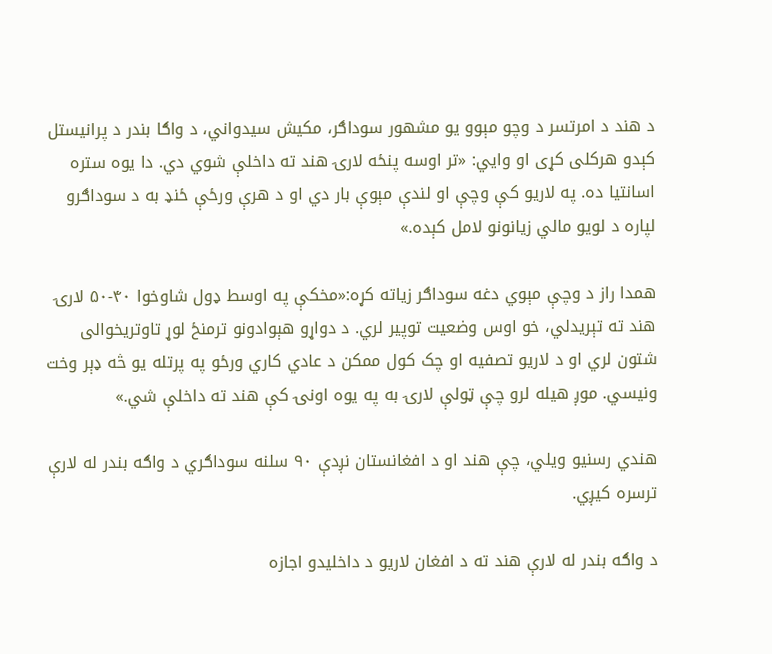د هند د امرتسر د وچو مېوو یو مشهور سوداګر، مکیش سیدواني، د واګا بندر د پرانیستل کېدو هرکلی کړی او وايي: «تر اوسه پنځه لارۍ هند ته داخلې شوي دي. دا یوه ستره اسانتیا ده. په لاریو کې وچې او لندې مېوې بار دي او د هرې ورځې ځنډ به د سوداګرو لپاره د لویو مالي زیانونو لامل کېده.»

همدا راز د وچې مېوي دغه سوداګر زیاته کړه:«مخکې په اوسط ډول شاوخوا ۴۰-۵۰ لارۍ هند ته تېریدلي، خو اوس وضعیت توپیر لري. د دواړو هېوادونو ترمنځ لوړ تاوتریخوالی شتون لري او د لاریو تصفیه او چک کول ممکن د عادي کاري ورځو په پرتله یو څه ډېر وخت ونیسي. موږ هیله لرو چې ټولې لارۍ به په یوه اونۍ کې هند ته داخلې شي.»

هندي رسنیو ویلي، چې هند او د افغانستان نږدې ۹۰ سلنه سوداګري د واګه بندر له لارې ترسره کیږي.

د واګه بندر له لارې هند ته د افغان لاریو د داخلیدو اجازه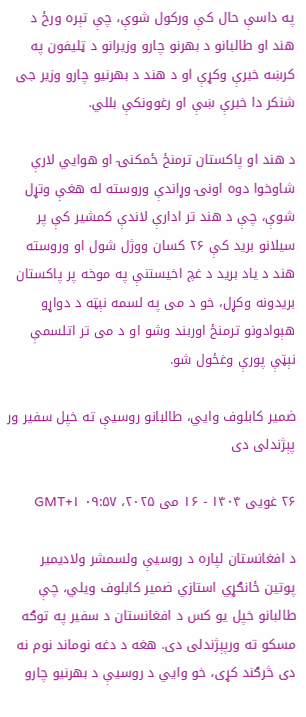په داسې حال کې ورکول شوې، چې تېره ورځ د هند او طالبانو د بهرنو چارو وزیرانو د ټلیفون په کرښه خبرې وکړې او د هند د بهرنیو چارو وزیر جی شنکر دا خبرې ښې او رغوونکې بللي.

د هند او پاکستان ترمنځ ځمکنۍ او هوايي لارې شاوخوا دوه اونۍ وړاندې وروسته له هغې وتړل شوې، چې د هند تر ادارې لاندې کمشیر کې پر سیلانو برید کې ۲۶ کسان ووژل شول او وروسته هند د یاد برید د غچ اخیستنې په موخه پر پاکستان بریدونه وکړل، خو د می په لسمه نېټه د دواړو هېوادونو ترمنځ اوربند وشو او د می تر اتلسمې نېټې پورې وغځول شو.

ضمیر کابلوف وایي، طالبانو روسیې ته خپل سفیر ور پېژندلی دی

۲۶ غویی ۱۴۰۴ - ۱۶ می ۲۰۲۵، ۰۹:۵۷ GMT+۱

د افغانستان لپاره د روسیې ولسمشر ولادیمیر پوتین ځانګړي استازي ضمیر کابلوف ویلي، چې طالبانو خپل یو کس د افغانستان د سفیر په توګه مسکو ته ورپېژندلی دی. هغه د دغه نوماند نوم نه دی څرګند کړی، خو وایي د روسیې د بهرنیو چارو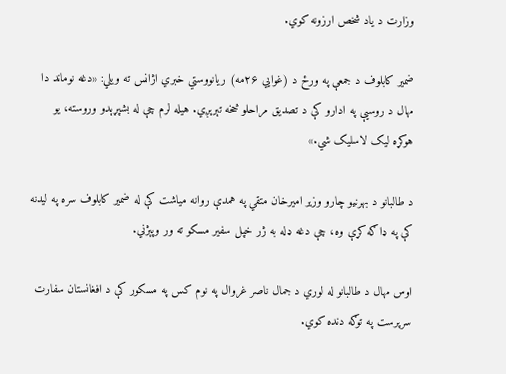وزارت د یاد شخص ارزونه کوي.

ضمیر کابلوف د جمعې په ورځ د (غوایي ۲۶مه) ریانووستي خبري اژانس ته ویلي: «دغه نوماند دا مهال د روسیې په ادارو کې د تصدیق مراحلو څخه تېرېږي. هیله لرم چې له بشپړېدو وروسته، یو هوکړه ‌لیک لاسلیک شي.»

د طالبانو د بهرنیو چارو وزیر امیرخان متقي په همدې روانه میاشت کې له ضمیر کابلوف سره په لیدنه کې په ډاګه کړې وه، چې دغه ډله به ژر خپل سفیر مسکو ته ور وپېژني.

اوس مهال د طالبانو له لوري د جمال ناصر غروال په نوم کس په مسکور کې د افغانستان سفارت سرپرست په توګه دنده کوي.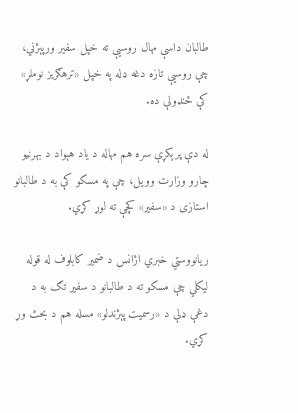طالبان داسې مهال روسیې ته خپل سفیر ورپېژني، چې روسیې تازه دغه ډله په خپل «ترهګریز نوملړ» کې ځنډولې ده.

له دې پرېکړې سره هم مهاله د یاد هېواد د بهرنیو چارو وزارت وویل، چې په مسکو کې به د طالبانو استازی د «سفیر» کچې ته لوړ کړي.

ریانووستي خبري اژانس د ضمیر کابلوف له قوله لیکلي چې مسکو ته د طالبانو د سفیر تګ به د دغې ډلې د «رسمیت پېژندلو» مسله هم د بحث وړ کړي.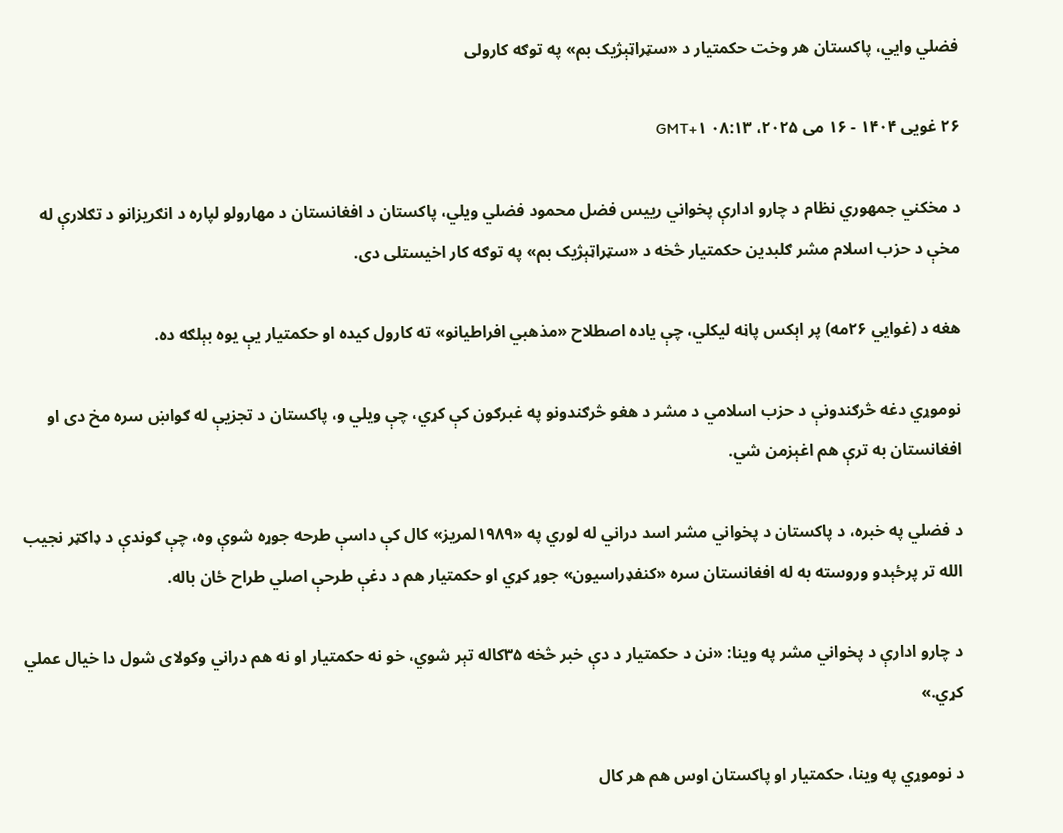فضلي وايي، پاکستان هر وخت حکمتیار د «سټراټېژیک بم» په توګه کارولی

۲۶ غویی ۱۴۰۴ - ۱۶ می ۲۰۲۵، ۰۸:۱۳ GMT+۱

د مخکني جمهوري نظام د چارو ادارې پخواني رییس فضل محمود فضلي ویلي، پاکستان د افغانستان د مهارولو لپاره د انګریزانو د تګلارې له مخې د حزب اسلام مشر ګلبدین حکمتیار څخه د «سټراټېژیک بم» په توګه کار اخیستلی دی.

هغه د (غوايي ۲۶مه) پر اېکس پاڼه لیکلي، چې یاده اصطلاح «مذهبي افراطیانو» ته کارول کیده او حکمتیار یې یوه بېلګه ده.

نوموړي دغه څرګندونې د حزب اسلامي د مشر د هغو څرګندونو په غبرګون کې کړي، چې ویلي و، پاکستان د تجزیې له ګواښ سره مخ دی او افغانستان به ترې هم اغېزمن شي.

د فضلي په خبره، د پاکستان د پخواني مشر اسد دراني له لوري په «۱۹۸۹لمریز» کال کې داسې طرحه جوړه شوې وه، چې ګوندې د ډاکټر نجیب الله تر پرځېدو وروسته به له افغانستان سره «کنفډراسیون» جوړ کړي او حکمتیار هم د دغې طرحې اصلي طراح ځان باله.

د چارو ادارې د پخواني مشر په وینا: «نن د حکمتیار د دې خبر څخه ۳۵کاله تېر شوي، خو نه حکمتیار او نه هم دراني وکولای شول دا خیال عملي کړي.»

د نوموړي په وینا، حکمتیار او پاکستان اوس هم هر کال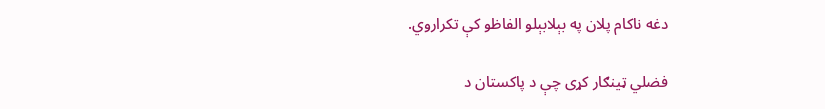دغه ناکام پلان په بېلابېلو الفاظو کې تکراروي.

فضلي ټینګار کړی چې د پاکستان د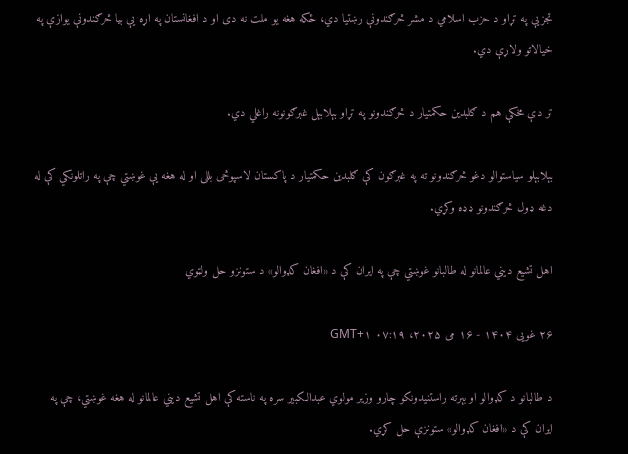تجزیې په تړاو د حزب اسلامي د مشر څرګندونې رښتیا دي، ځکه هغه یو ملت نه دی او د افغانستان په اړه یې بیا څرګندونې یوازې په خیالاتو ولاړې دي.

تر دې مخکې هم د ګلبدین حکمتیار د څرګندونو په تړاو بېلابېل غبرګونونه راغلي‌ دي.

بېلابېلو سیاستوالو دغو څرګندونو ته په غبرګون کې ګلبدین حکمتیار د پاکستان لاسپوڅی بللی او له هغه یې غوښتي چې په راتلونکي کې له دغه ډول څرګندونو ډډه وکړي.

اهل تشیع دیني عالمانو‌ له طالبانو غوښتي چې په ایران کې د «افغان کډوالو» د ستونزو حل ولټوي

۲۶ غویی ۱۴۰۴ - ۱۶ می ۲۰۲۵، ۰۷:۱۹ GMT+۱

د طالبانو د کډوالو او بېرته راستنیدونکو چارو وزیر مولوي عبدالکبیر سره په ناسته کې اهل تشیع دیني عالمانو له هغه غوښتي، چې په ایران کې د «افغان کډوالو» ستونزې حل کړي.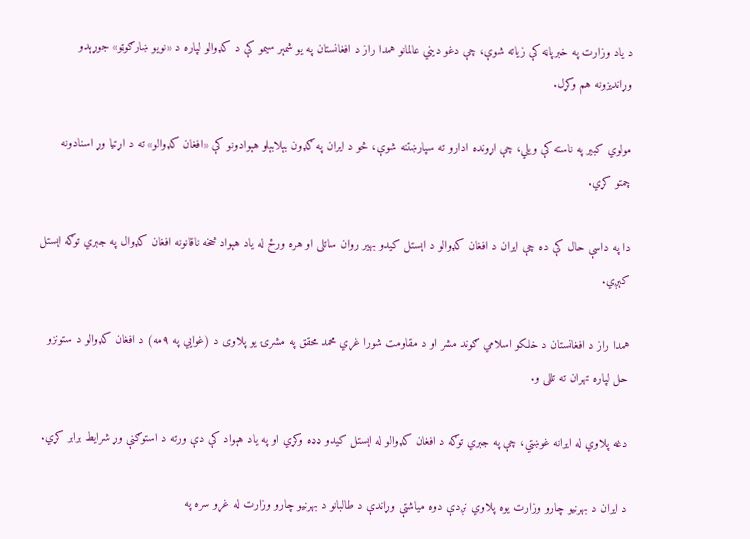د یاد وزارت په خبرپاڼه کې زیاته شوې، چې دغو دیني عالمانو همدا راز د افغانستان په یو شمېر سیمو کې د کډوالو لپاره د «نویو ښارګوټو» جوړېدو وړاندیزونه هم وکړل.

مولوي کبیر په ناسته کې ویلي، چې اړونده ادارو ته سپارښتنه شوې، څو د ایران په ګډون بېلابېلو هېوادونو کې «افغان کډوالو» ته د اړتیا وړ اسنادونه چمتو کړي.

دا په داسې حال کې ده چې ایران د افغان کډوالو د اېستل کیدو بهیر روان ساتلی او هره ورځ له یاد هېواد څخه ناقانونه افغان کډوال په جبري توګه اېستل کېږي.

همدا راز د افغانستان د خلکو اسلامي ګوند مشر او د مقاومت شورا غړي محمد محقق په مشرۍ یو پلاوی د (غوايي په ۹مه) د افغان کډوالو د ستونزو حل لپاره تهران ته تللی و.

دغه پلاوي له ایرانه غوښتي، چې په جبري توګه د افغان کډوالو له اېستل کیدو ډډه وکړي او په یاد هېواد کې دې ورته د استوګنې وړ شرایط برابر کړي.

د ایران د بهرنیو چارو وزارت یوه پلاوي نږدې دوه میاشتې وړاندې د طالبانو د بهرنیو چارو وزارت له غړو سره په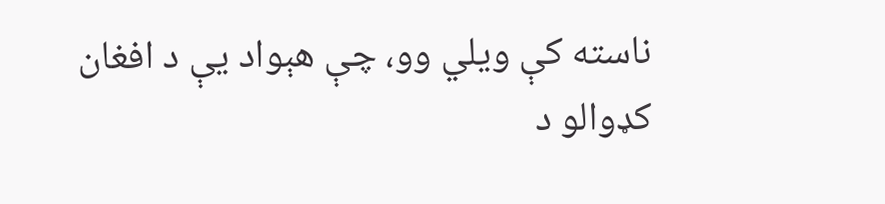ناسته کې ویلي وو، چې هېواد یې د افغان کډوالو د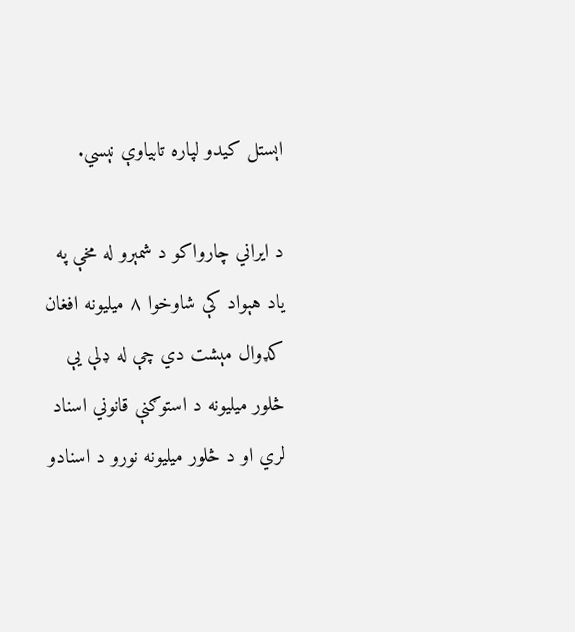اېستل کیدو لپاره تابیاوې نېسي.

د ایراني چارواکو د شمېرو له مخې په یاد هېواد کې شاوخوا ۸ میلیونه افغان کډوال مېشت دي چې له ډلې یې څلور میلیونه د استوګنې قانوني اسناد لري او د څلور میلیونه نورو د اسنادو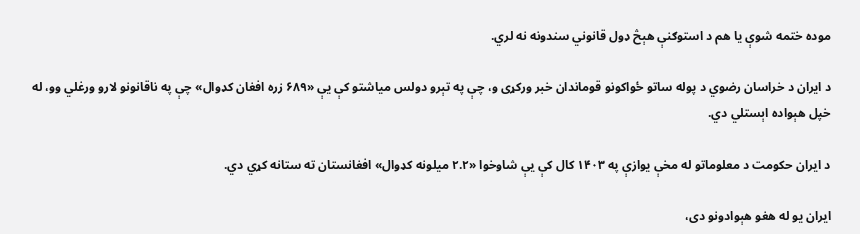موده ختمه شوې یا هم د استوګنې هېڅ ډول قانوني سندونه نه لري.

د ایران د خراسان رضوي د پوله ساتو ځواکونو قوماندان خبر ورکړی و، چې په تېرو دولس میاشتو کې یې «۶۸۹ زره افغان کډوال» چې په ناقانونو لارو ورغلي وو،‌ له خپل هېواده اېستلي دي.

د ایران حکومت د معلوماتو له مخې یوازې په ۱۴۰۳ کال کې یې شاوخوا «۲.۲ میلونه کډوال» افغانستان ته ستانه کړي دي.

ایران یو له هغو هېوادونو دی،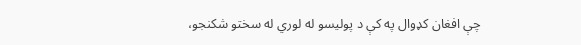چې افغان کډوال په کې د پولیسو له لوري له سختو شکنجو،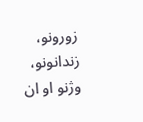زورونو، زندانونو، وژنو او ان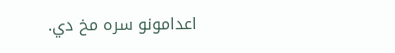اعدامونو سره مخ دي.